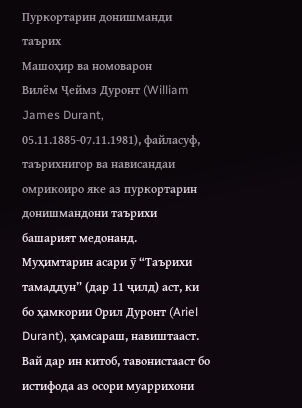Пуркортарин донишманди таърих
Машоҳир ва номоварон
Вилём Ҷеймз Дуронт (William James Durant, 05.11.1885-07.11.1981), файласуф, таърихнигор ва нависандаи омрикоиро яке аз пуркортарин донишмандони таърихи башарият медонанд. Муҳимтарин асари ӯ “Таърихи тамаддун” (дар 11 ҷилд) аст, ки бо ҳамкории Орил Дуронт (Ariel Durant), ҳамсараш, навиштааст. Вай дар ин китоб, тавонистааст бо истифода аз осори муаррихони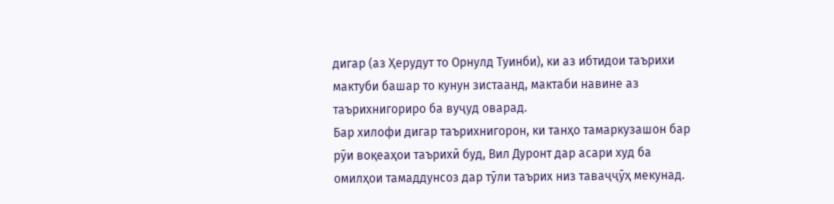дигар (аз Ҳерудут то Орнулд Туинби), ки аз ибтидои таърихи мактуби башар то кунун зистаанд, мактаби навине аз таърихнигориро ба вуҷуд оварад.
Бар хилофи дигар таърихнигорон, ки танҳо тамаркузашон бар рӯи воқеаҳои таърихӣ буд, Вил Дуронт дар асари худ ба омилҳои тамаддунсоз дар тӯли таърих низ таваҷҷӯҳ мекунад.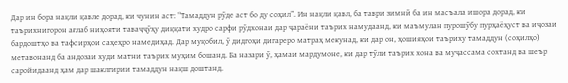Дар ин бора нақли қавле дорад, ки чунин аст: “Тамаддун рӯде аст бо ду соҳил”. Ин нақли қавл, ба таври зимнӣ ба ин масъала ишора дорад, ки таърихнигорон ағлаб ниҳояти таваҷҷӯҳу диққати худро сарфи рӯдхонаи дар ҷараёни таърих намудаанд, ки маъмулан пурошӯбу пурҳаёҳуст ва иҷозаи бардоштҳо ва тафсирҳои саҳеҳро намедиҳад. Дар муқобил, ӯ дидгоҳи дигареро матраҳ мекунад, ки дар он, ҳошияҳои таъриху тамаддун (соҳилҳо) метавонанд ба андозаи худи матни таърих муҳим бошанд. Ба назари ӯ, ҳамаи мардумоне, ки дар тӯли таърих хона ва муҷассама сохтанд ва шеър саройидаанд ҳам дар шаклгирии тамаддун нақш доштанд.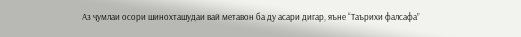Аз ҷумлаи осори шинохташудаи вай метавон ба ду асари дигар, яъне “Таърихи фалсафа”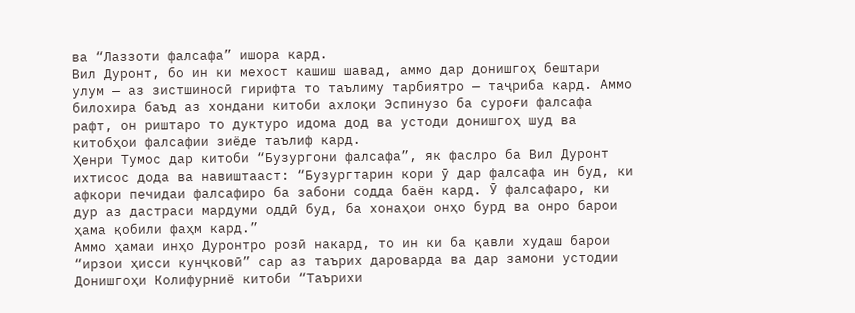ва “Лаззоти фалсафа” ишора кард.
Вил Дуронт, бо ин ки мехост кашиш шавад, аммо дар донишгоҳ бештари улум — аз зистшиносӣ гирифта то таълиму тарбиятро — таҷриба кард. Аммо билохира баъд аз хондани китоби ахлоқи Эспинузо ба суроғи фалсафа рафт, он риштаро то дуктуро идома дод ва устоди донишгоҳ шуд ва китобҳои фалсафии зиёде таълиф кард.
Ҳенри Тумос дар китоби “Бузургони фалсафа”, як фаслро ба Вил Дуронт ихтисос дода ва навиштааст: “Бузургтарин кори ӯ дар фалсафа ин буд, ки афкори печидаи фалсафиро ба забони содда баён кард. Ӯ фалсафаро, ки дур аз дастраси мардуми оддӣ буд, ба хонаҳои онҳо бурд ва онро барои ҳама қобили фаҳм кард.”
Аммо ҳамаи инҳо Дуронтро розӣ накард, то ин ки ба қавли худаш барои “ирзои ҳисси кунҷковӣ” сар аз таърих дароварда ва дар замони устодии Донишгоҳи Колифурниё китоби “Таърихи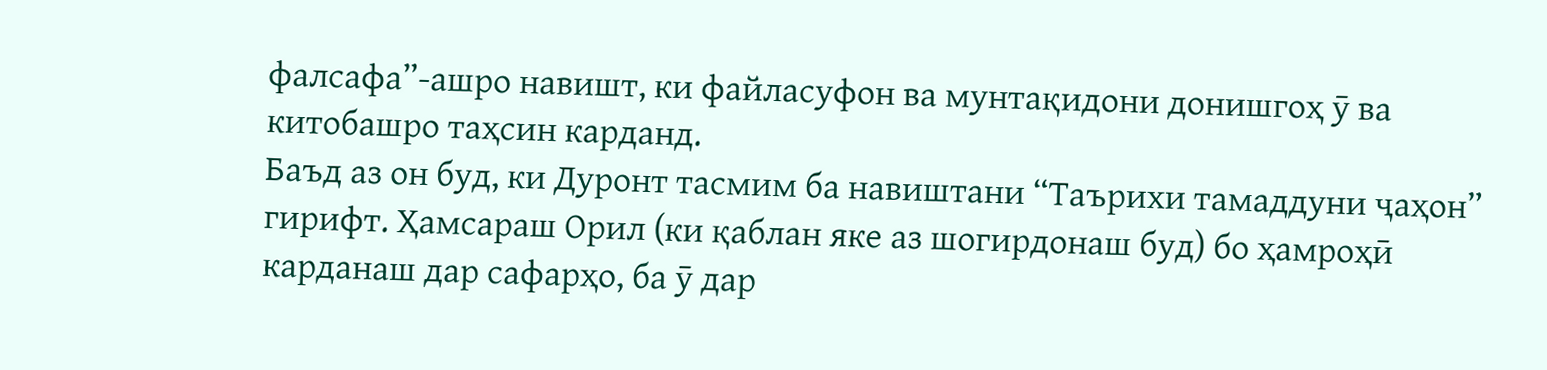фалсафа”-ашро навишт, ки файласуфон ва мунтақидони донишгоҳ ӯ ва китобашро таҳсин карданд.
Баъд аз он буд, ки Дуронт тасмим ба навиштани “Таърихи тамаддуни ҷаҳон” гирифт. Ҳамсараш Орил (ки қаблан яке аз шогирдонаш буд) бо ҳамроҳӣ карданаш дар сафарҳо, ба ӯ дар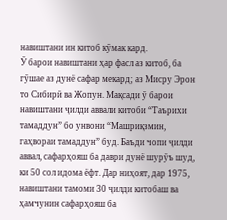навиштани ин китоб кӯмак кард.
Ӯ барои навиштани ҳар фасл аз китоб, ба гӯшае аз дунё сафар мекард; аз Мисру Эрон то Сибирӣ ва Жопун. Мақсади ӯ барои навиштани ҷилди аввали китоби “Таърихи тамаддун” бо унвони “Машриқзмин, гаҳвораи тамаддун” буд. Баъди чопи ҷилди аввал, сафарҳояш ба даври дунё шурӯъ шуд, ки 50 сол идома ёфт. Дар ниҳоят, дар 1975, навиштани тамоми 30 ҷилди китобаш ва ҳамчунин сафарҳояш ба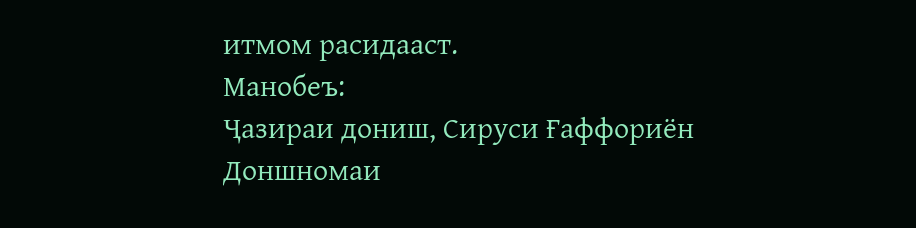итмом расидааст.
Манобеъ:
Ҷазираи дониш, Сируси Ғаффориён
Доншномаи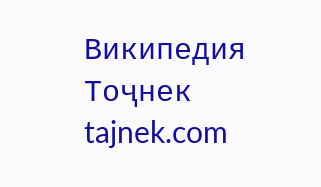Википедия
Тоҷнек
tajnek.com